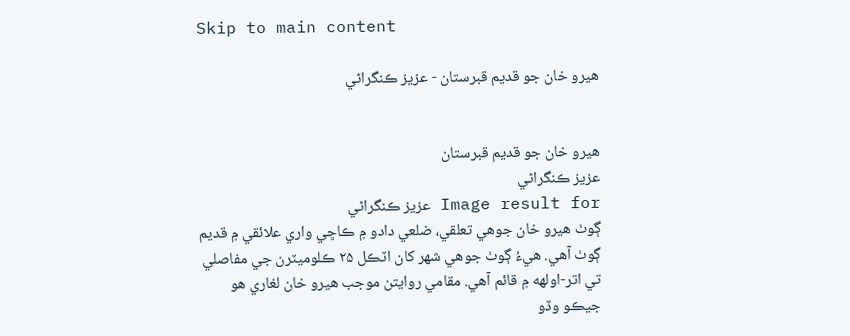Skip to main content

ھيرو خان جو قديم قبرستان - عزيز ڪنگراڻي


ھيرو خان جو قديم قبرستان
عزيز ڪنگراڻي
Image result for عزيز ڪنگراڻي
ڳوٺ هيرو خان جوهي تعلقي، ضلعي دادو ۾ ڪاڇي واري علائقي ۾ قديم ڳوٺ آهي. هيءُ ڳوٺ جوهي شهر کان اٽڪل ۲۵ ڪلوميٽرن جي مفاصلي تي اتر-اولهه ۾ قائم آهي. مقامي روايتن موجب هيرو خان لغاري هو جيڪو وڏو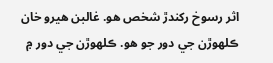اثر رسوخ رکندڙ شخص هو. غالبن هيرو خان ڪلهوڙن جي دور جو هو. ڪلهوڙن جي دور ۾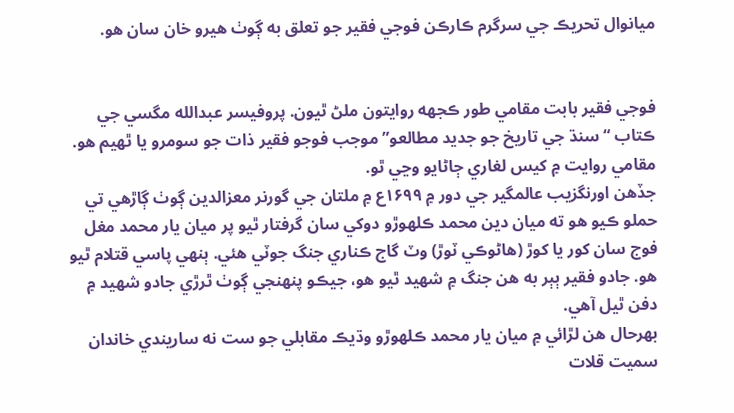ميانوال تحريڪ جي سرگرم ڪارڪن فوجي فقير جو تعلق به ڳوٺ هيرو خان سان هو.


فوجي فقير بابت مقامي طور ڪجهه روايتون ملڻ ٿيون. پروفيسر عبدالله مگسي جي ڪتاب “سنڌ جي تاريخ جو جديد مطالعو” موجب فوجو فقير ذات جو سومرو يا ٿهيم هو. مقامي روايت ۾ کيس لغاري ڄاڻايو وڃي ٿو.
جڏهن اورنگزيب عالمگير جي دور ۾ ۱۶۹۹ع ۾ ملتان جي گورنر معزالدين ڳوٺ ڳاڙهي تي حملو ڪيو هو ته ميان دين محمد ڪلهوڙو دوکي سان گرفتار ٿيو پر ميان يار محمد مغل فوج سان کور يا کوڙ (هاڻوڪي ٽوڙ) وٽ گاج ڪناري جنگ جوٽي هئي. ٻنهي پاسي قتلام ٿيو هو. جادو فقير ٻٻر به هن جنگ ۾ شهيد ٿيو هو، جيڪو پنهنجي ڳوٺ ٿرڙي جادو شهيد ۾ دفن ٿيل آهي.
بهرحال هن لڙائي ۾ ميان يار محمد ڪلهوڙو وڌيڪ مقابلي جو ست نه ساريندي خاندان سميت قلات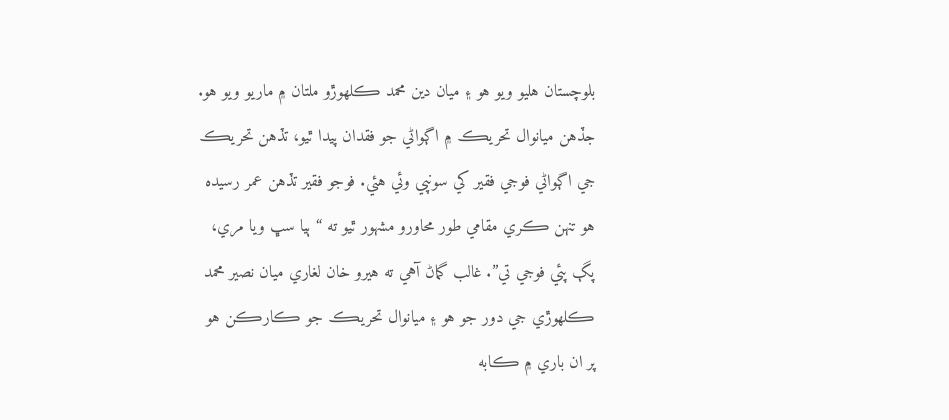بلوچستان هليو ويو هو ۽ ميان دين محمد ڪلهوڙو ملتان ۾ ماريو ويو هو. جڏهن ميانوال تحريڪ ۾ اڳواڻي جو فقدان پيدا ٿيو، تڏهن تحريڪ جي اڳواڻي فوجي فقير کي سونپي وئي هئي. فوجو فقير تڏهن عمر رسيده هو تنهن ڪري مقامي طور محاورو مشهور ٿيو ته “ٻيا سڀ ويا مري، پڳ پئي فوجي تي”. غالب گماڻ آهي ته هيرو خان لغاري ميان نصير محمد ڪلهوڙي جي دور جو هو ۽ ميانوال تحريڪ جو ڪارڪن هو پر ان باري ۾ ڪابه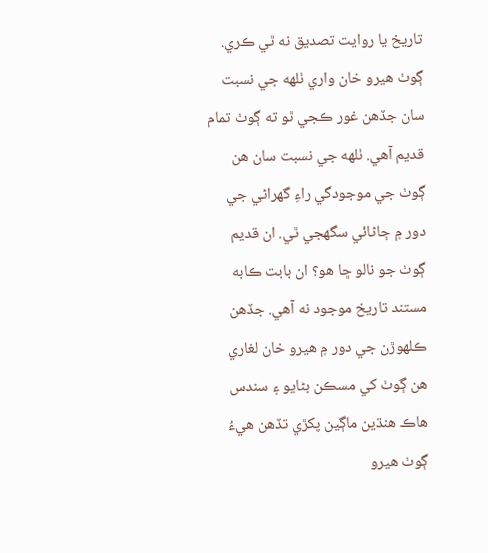تاريخ يا روايت تصديق نه ٿي ڪري.
ڳوٺ هيرو خان واري ٺلهه جي نسبت سان جڏهن غور ڪجي ٿو ته ڳوٺ تمام قديم آهي. ٺلهه جي نسبت سان هن ڳوٺ جي موجودگي راءِ گهراڻي جي دور ۾ ڄاڻائي سگهجي ٿي. ان قديم ڳوٺ جو نالو ڇا هو؟ ان بابت ڪابه مستند تاريخ موجود نه آهي. جڏهن ڪلهوڙن جي دور ۾ هيرو خان لغاري هن ڳوٺ کي مسڪن بڻايو ۽ سندس هاڪ هنڌين ماڳين پکڙي تڏهن هيءُ ڳوٺ هيرو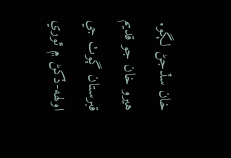خان سڏجڻ لڳو.
هيرو خان جو قديم قبرستان ڳوٺ جي اولهه-ڏکڻ ۾ ٿوري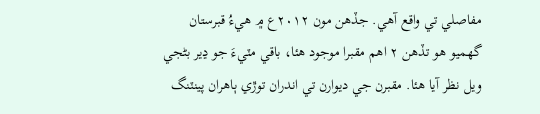مفاصلي تي واقع آهي. جڏهن مون ۲۰۱۲ع ۾ هيءُ قبرستان گهميو هو تڏهن ۲ اهم مقبرا موجود هئا، باقي مٽيءَ جو ڍير بڻجي ويل نظر آيا هئا. مقبرن جي ديوارن تي اندران توڙي ٻاهران پينٽنگ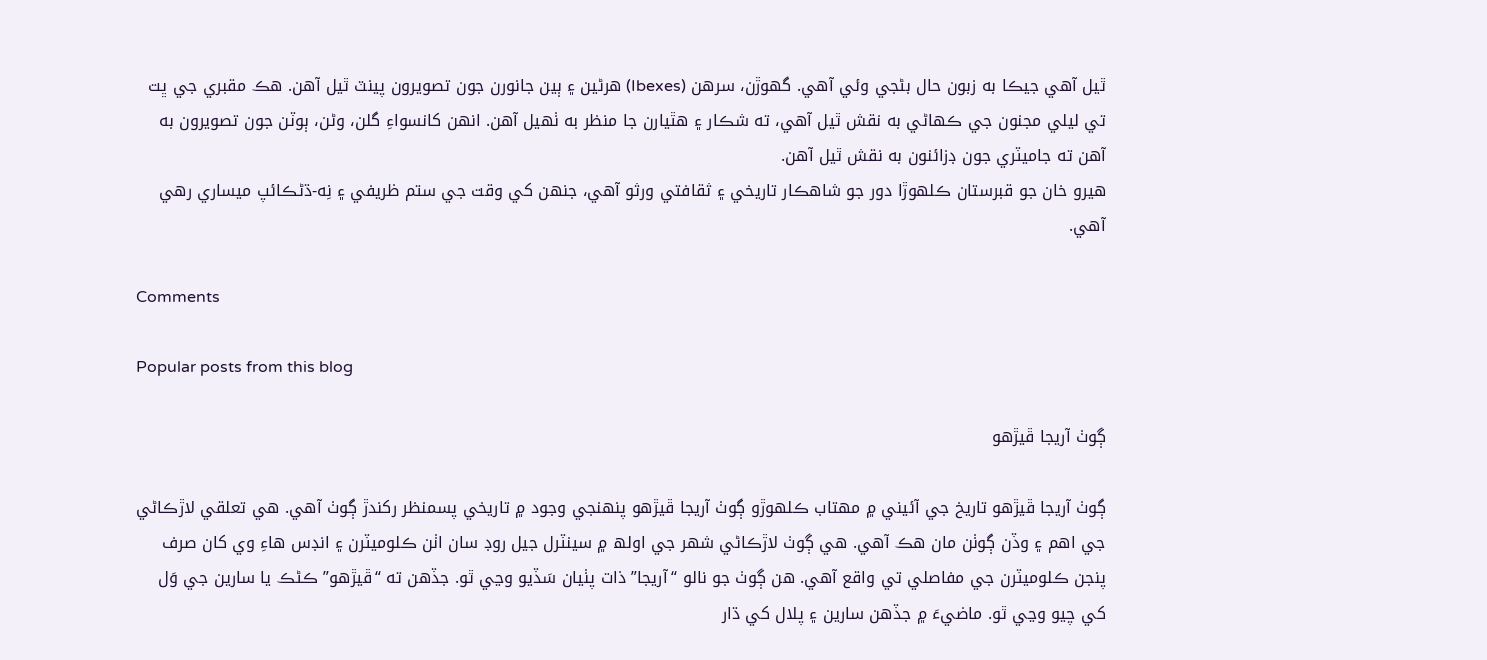ٿيل آهي جيڪا به زبون حال بڻجي وئي آهي. گهوڙن، سرهن (Ibexes) هرڻين ۽ ٻين جانورن جون تصويرون پينٽ ٿيل آهن. هڪ مقبري جي ڀت تي ليلي مجنون جي ڪهاڻي به نقش ٿيل آهي، ته شڪار ۽ هٿيارن جا منظر به ٺهيل آهن. انهن کانسواءِ گلن، وڻن، ٻوٽن جون تصويرون به آهن ته جاميٽري جون ڊزائنون به نقش ٿيل آهن.
هيرو خان جو قبرستان ڪلهوڙا دور جو شاهڪار تاريخي ۽ ثقافتي ورثو آهي، جنهن کي وقت جي ستم ظريفي ۽ نِه-ڌڻڪائپ ميساري رهي آهي.

Comments

Popular posts from this blog

ڳوٺ آريجا ڦيڙھو

ڳوٺ آريجا ڦيڙھو تاريخ جي آئيني ۾ مھتاب ڪلھوڙو ڳوٺ آريجا ڦيڙھو پنھنجي وجود ۾ تاريخي پسمنظر رکندڙ ڳوٺ آهي. هي تعلقي لاڙڪاڻي جي اهم ۽ وڏن ڳوٺن مان هڪ آهي. هي ڳوٺ لاڙڪاڻي شھر جي اولھ ۾ سينٽرل جيل روڊ سان اٺن ڪلوميٽرن ۽ انڊس هاءِ وي کان صرف پنجن ڪلوميٽرن جي مفاصلي تي واقع آهي. هن ڳوٺ جو نالو “آريجا” ذات پٺيان سَڏيو وڃي ٿو. جڏهن ته “ڦيڙهو” ڪڻڪ يا سارين جي وَل کي چيو وڃي ٿو. ماضيءَ ۾ جڏهن سارين ۽ پلال کي ڌار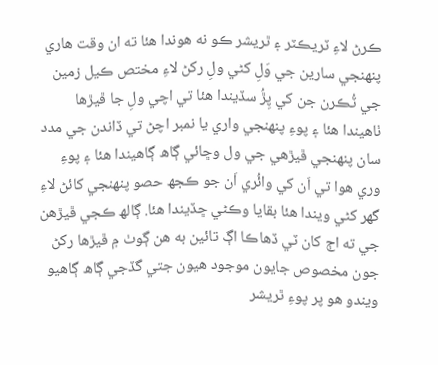ڪرڻ لاءِ ٽريڪٽر ۽ ٿريشر ڪو نه هوندا هئا ته ان وقت ھاري پنھنجي سارين جي وَلِ کڻي ولِ رکڻ لاءِ مختص ڪيل زمين جي ٽُڪرن جن کي پِڙُ سڏيندا هئا تي اچي ولِ جا ڦيڙها ٺاهيندا هئا ۽ پوءِ پنھنجي واري يا نمبر اچڻ تي ڏاندن جي مدد سان پنھنجي ڦيڙھي جي ول وڇائي ڳاھ ڳاهيندا هئا ۽ پوءِ وري هوا تي اَن کي وائُري اَن جو ڪجھ حصو پنهنجي کائڻ لاءِ گهر کڻي ويندا هئا بقايا وڪڻي ڇڏيندا هئا. ڳالھ ڪجي ڦيڙهن جي ته اڄ کان ٽي ڏهاڪا اڳ تائين به هن ڳوٺ ۾ ڦيڙها رکڻ جون مخصوص جايون موجود هيون جتي گڏجي ڳاھ ڳاهيو ويندو هو پر پوءِ ٿريشر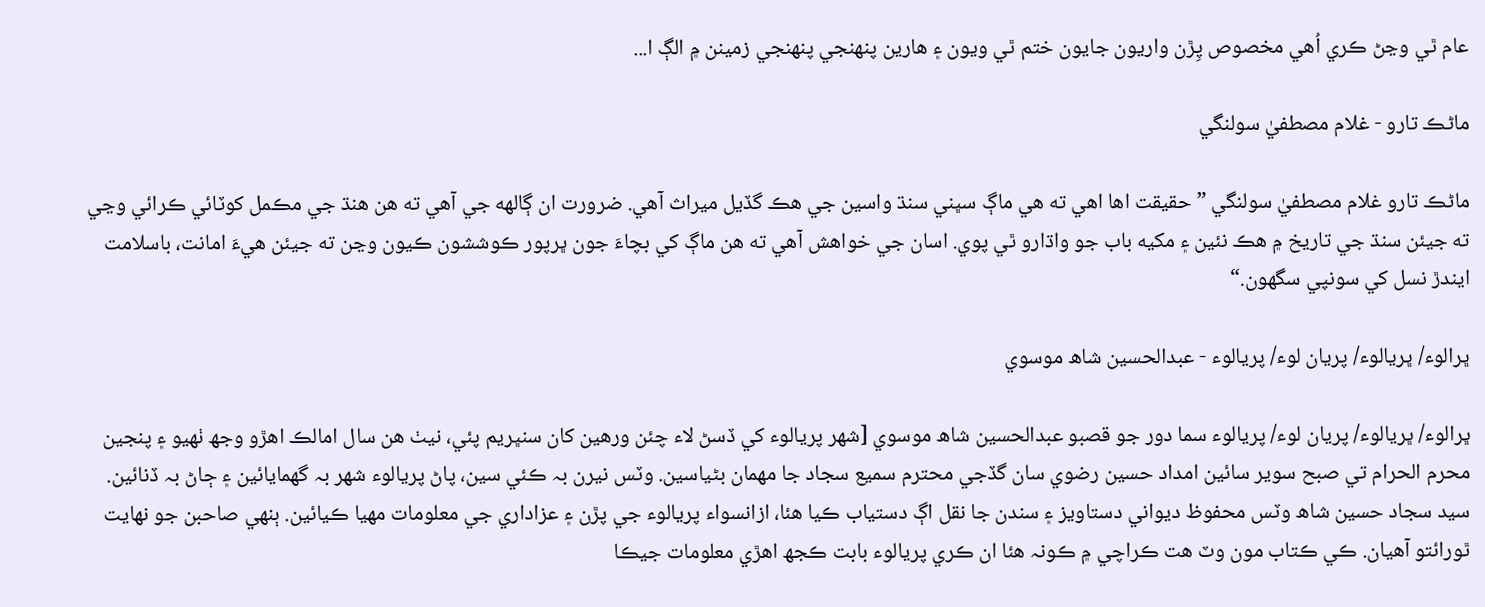عام ٿي وڃڻ ڪري اُهي مخصوص پِڙن واريون جايون ختم ٿي ويون ۽ هارين پنهنجي پنهنجي زمينن ۾ الڳ ا...

ماڻڪ تارو - غلام مصطفيٰ سولنگي

ماڻڪ تارو غلام مصطفيٰ سولنگي ”حقيقت اها اهي ته هي ماڳ سڀني سنڌ واسين جي هڪ گڏيل ميراث آهي. ضرورت ان ڳالهه جي آهي ته هن هنڌ جي مڪمل کوٽائي ڪرائي وڃي ته جيئن سنڌ جي تاريخ ۾ هڪ نئين ۽ مکيه باب جو واڌارو ٿي پوي. اسان جي خواهش آهي ته هن ماڳ کي بچاءَ جون ڀرپور ڪوششون ڪيون وڃن ته جيئن هيءَ امانت، باسلامت ايندڙ نسل کي سونپي سگهون.“

ڀرالوء/ ڀريالوء/ پريان لوء/ پريالوء - عبدالحسين شاھ موسوي

ڀرالوء/ ڀريالوء/ پريان لوء/ پريالوء سما دور جو قصبو عبدالحسين شاھ موسوي [شھر پريالوء کي ڏسڻ لاء چئن ورهين کان سنڀريم پئي، نيٺ هن سال امالڪ اهڙو وجھ ٺھيو ۽ پنجين محرم الحرام تي صبح سوير سائين امداد حسين رضوي سان گڏجي محترم سميع سجاد جا مھمان بڻياسين. وٽس نيرن بہ ڪئي سين، پاڻ پريالوء شھر بہ گھمايائين ۽ ڄاڻ بہ ڏنائين. سيد سجاد حسين شاھ وٽس محفوظ ديواني دستاويز ۽ سندن جا نقل اڳ دستياب ڪيا هئا، ازانسواء پريالوء جي پڙن ۽ عزاداري جي معلومات مھيا ڪيائين. ٻنھي صاحبن جو نھايت ٿورائتو آهيان. ڪي ڪتاب مون وٽ هت ڪراچي ۾ ڪونہ هئا ان ڪري پريالوء بابت ڪجھ اهڙي معلومات جيڪا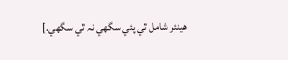هينئر شامل ٿي پئي سگھي نہ ٿي سگھي.]